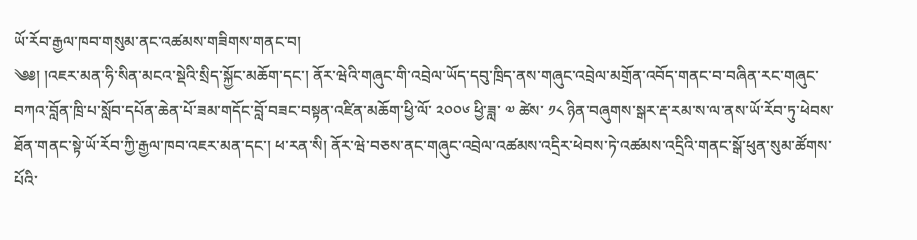ཡོ་རོབ་རྒྱལ་ཁབ་གསུམ་ནང་འཚམས་གཟིགས་གནང་བ།
༄༅། །འཇར་མན་ཧི་སིན་མངའ་སྡེའི་སྲིད་སྐྱོང་མཆོག་དང་། ནོར་ཝེའི་གཞུང་གི་འབྲེལ་ཡོད་དབུ་ཁྲིད་ནས་གཞུང་འབྲེལ་མགྲོན་འབོད་གནང་བ་བཞིན་རང་གཞུང་བཀའ་བློན་ཁྲི་པ་སློབ་དཔོན་ཆེན་པོ་ཟམ་གདོང་བློ་བཟང་བསྟན་འཛིན་མཆོག་ཕྱི་ལོ་ ༢༠༠༦ ཕྱི་ཟླ་ ༧ ཚེས་ ༡༨ ཉིན་བཞུགས་སྒར་རྡ་རམ་ས་ལ་ནས་ཡོ་རོབ་ཏུ་ཕེབས་ཐོན་གནང་སྟེ་ཡོ་རོབ་ཀྱི་རྒྱལ་ཁབ་འཇར་མན་དང་། ཕ་རན་སི། ནོར་ཝེ་བཅས་ནང་གཞུང་འབྲེལ་འཚམས་འདྲིར་ཕེབས་ཏེ་འཚམས་འདྲིའི་གནང་སྒོ་ཕུན་སུམ་ཚོགས་པོའི་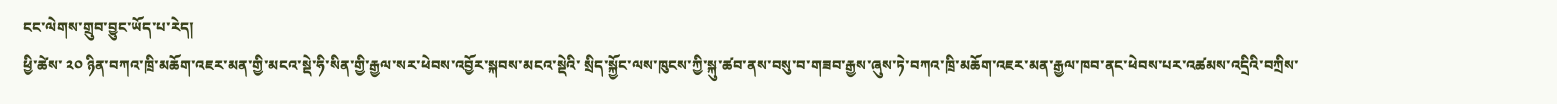ངང་ལེགས་གྲུབ་བྱུང་ཡོད་པ་རེད།
ཕྱི་ཚེས་ ༢༠ ཉིན་བཀའ་ཁྲི་མཆོག་འཇར་མན་གྱི་མངའ་སྡེ་ཧི་སིན་གྱི་རྒྱལ་སར་ཕེབས་འབྱོར་སྐབས་མངའ་སྡེའི་ སྲིད་སྐྱོང་ལས་ཁུངས་ཀྱི་སྐུ་ཚབ་ནས་བསུ་བ་གཟབ་རྒྱས་ཞུས་ཏེ་བཀའ་ཁྲི་མཆོག་འཇར་མན་རྒྱལ་ཁབ་ནང་ཕེབས་པར་འཚམས་འདྲིའི་བཀྲིས་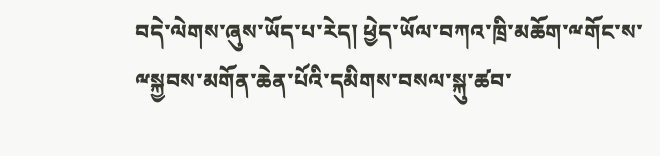བདེ་ལེགས་ཞུས་ཡོད་པ་རེད། ཕྱེད་ཡོལ་བཀའ་ཁྲི་མཆོག་ྋགོང་ས་ྋསྐྱབས་མགོན་ཆེན་པོའི་དམིགས་བསལ་སྐུ་ཚབ་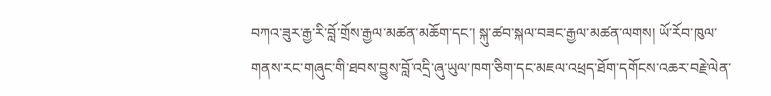བཀའ་ཟུར་རྒྱ་རི་བློ་གྲོས་རྒྱལ་མཚན་མཆོག་དང་། སྐུ་ཚབ་སྐལ་བཟང་རྒྱལ་མཚན་ལགས། ཡོ་རོབ་ཁུལ་གནས་རང་གཞུང་གི་ཐབས་བྱུས་བློ་འདྲི་ཞུ་ཡུལ་ཁག་ཅིག་དང་མཇལ་འཕྲད་ཐོག་དགོངས་འཆར་བརྗེ་ལེན་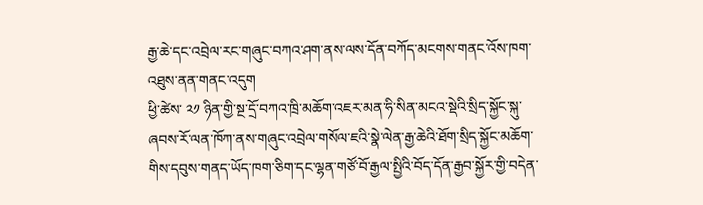རྒྱ་ཆེ་དང་འབྲེལ་རང་གཞུང་བཀའ་ཤག་ནས་ལས་དོན་བཀོད་མངགས་གནང་འོས་ཁག་འཐུས་ནན་གནང་འདུག
ཕྱི་ཚེས་ ༢༡ ཉིན་གྱི་སྔ་དྲོ་བཀའ་ཁྲི་མཆོག་འཇར་མན་ཧི་སིན་མངའ་སྡེའི་སྲིད་སྐྱོང་སྐུ་ཞབས་རོ་ལན་ཁོཀ་ནས་གཞུང་འབྲེལ་གསོལ་ཇའི་སྣེ་ལེན་རྒྱ་ཆེའི་ཐོག་སྲིད་སྐྱོང་མཆོག་གིས་དབུས་གནད་ཡོད་ཁག་ཅིག་དང་ལྷན་གཙོ་བོ་རྒྱལ་སྤྱིའི་བོད་དོན་རྒྱབ་སྐྱོར་གྱི་བདེན་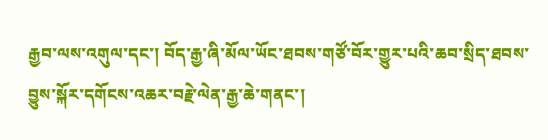རྒྱབ་ལས་འགུལ་དང་། བོད་རྒྱ་ཞི་མོལ་ཡོང་ཐབས་གཙོ་བོར་གྱུར་པའི་ཆབ་སྲིད་ཐབས་བྱུས་སྐོར་དགོངས་འཆར་བརྗེ་ལེན་རྒྱ་ཆེ་གནང་།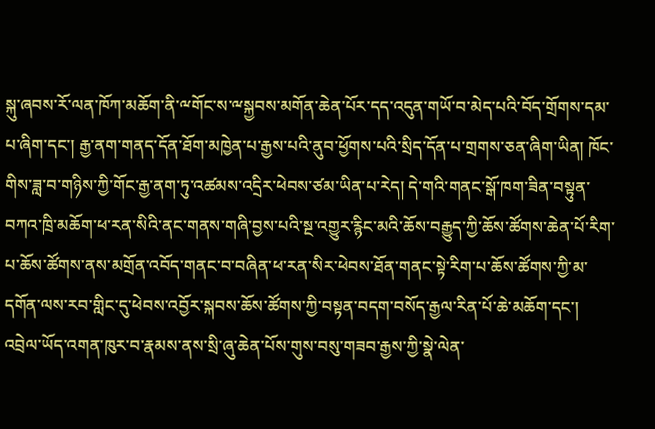སྐུ་ཞབས་རོ་ལན་ཁོཀ་མཆོག་ནི་ྋགོང་ས་ྋསྐྱབས་མགོན་ཆེན་པོར་དད་འདུན་གཡོ་བ་མེད་པའི་བོད་གྲོགས་དམ་པ་ཞིག་དང་། རྒྱ་ནག་གནད་དོན་ཐོག་མཁྱེན་པ་རྒྱས་པའི་ནུབ་ཕྱོགས་པའི་སྲིད་དོན་པ་གྲགས་ཅན་ཞིག་ཡིན། ཁོང་གིས་ཟླ་བ་གཉིས་ཀྱི་གོང་རྒྱ་ནག་ཏུ་འཚམས་འདྲིར་ཕེབས་ཙམ་ཡིན་པ་རེད། དེ་གའི་གནང་སྒོ་ཁག་ཟིན་བསྟུན་བཀའ་ཁྲི་མཆོག་ཕ་རན་སིའི་ནང་གནས་གཞི་བྱས་པའི་སྔ་འགྱུར་རྙིང་མའི་ཆོས་བརྒྱུད་ཀྱི་ཆོས་ཚོགས་ཆེན་པོ་རིག་པ་ཆོས་ཚོགས་ནས་མགྲོན་འབོད་གནང་བ་བཞིན་ཕ་རན་སིར་ཕེབས་ཐོན་གནང་སྟེ་རིག་པ་ཆོས་ཚོགས་ཀྱི་མ་དགོན་ལས་རབ་གླིང་དུ་ཕེབས་འབྱོར་སྐབས་ཆོས་ཚོགས་ཀྱི་བསྟན་བདག་བསོད་རྒྱལ་རིན་པོ་ཆེ་མཆོག་དང་། འབྲེལ་ཡོད་འགན་ཁུར་བ་རྣམས་ནས་སྲི་ཞུ་ཆེན་པོས་གུས་བསུ་གཟབ་རྒྱས་ཀྱི་སྣེ་ལེན་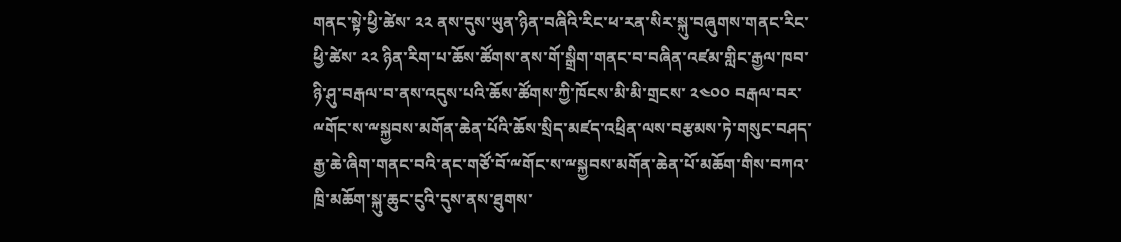གནང་སྟེ་ཕྱི་ཚེས་ ༢༢ ནས་དུས་ཡུན་ཉིན་བཞིའི་རིང་ཕ་རན་སིར་སྐུ་བཞུགས་གནང་རིང་ཕྱི་ཚེས་ ༢༢ ཉིན་རིག་པ་ཆོས་ཚོགས་ནས་གོ་སྒྲིག་གནང་བ་བཞིན་འཛམ་གླིང་རྒྱལ་ཁབ་ཉི་ཤུ་བརྒལ་བ་ནས་འདུས་པའི་ཆོས་ཚོགས་ཀྱི་ཁོངས་མི་མི་གྲངས་ ༢༤༠༠ བརྒལ་བར་ྋགོང་ས་ྋསྐྱབས་མགོན་ཆེན་པོའི་ཆོས་སྲིད་མཛད་འཕྲིན་ལས་བརྩམས་ཏེ་གསུང་བཤད་རྒྱ་ཆེ་ཞིག་གནང་བའི་ནང་གཙོ་བོ་ྋགོང་ས་ྋསྐྱབས་མགོན་ཆེན་པོ་མཆོག་གིས་བཀའ་ཁྲི་མཆོག་སྐུ་ཆུང་ངུའི་དུས་ནས་ཐུགས་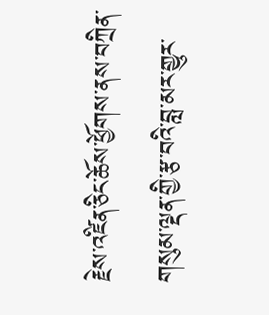རྗེས་འཛིན་ཅིང་ཆོས་ཕྱོགས་ནས་བཀྲིན་གསུམ་ལྡན་གྱི་རྩ་བའི་བླ་མར་གྱུར་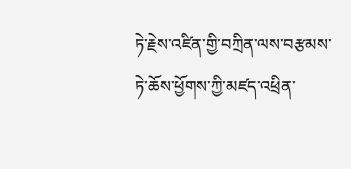ཏེ་རྗེས་འཛིན་གྱི་བཀྲིན་ལས་བརྩམས་ཏེ་ཆོས་ཕྱོགས་ཀྱི་མཛད་འཕྲིན་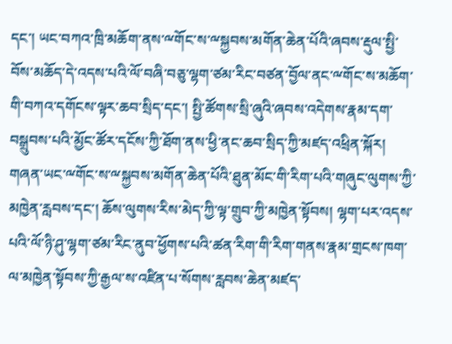དང་། ཡང་བཀའ་ཁྲི་མཆོག་ནས་ྋགོང་ས་ྋསྐྱབས་མགོན་ཆེན་པོའི་ཞབས་རྡུལ་སྤྱི་བོས་མཆོད་དེ་འདས་པའི་ལོ་བཞི་བཅུ་ལྷག་ཙམ་རིང་བཙན་བྱོལ་ནང་ྋགོང་ས་མཆོག་གི་བཀའ་དགོངས་ལྟར་ཆབ་སྲིད་དང་། སྤྱི་ཚོགས་སྲི་ཞུའི་ཞབས་འདེགས་རྣམ་དག་བསྒྲུབས་པའི་མྱོང་ཚོར་དངོས་ཀྱི་ཐོག་ནས་ཕྱི་ནང་ཆབ་སྲིད་ཀྱི་མཛད་འཕྲིན་སྐོར། གཞན་ཡང་ྋགོང་ས་ྋསྐྱབས་མགོན་ཆེན་པོའི་ཐུན་མོང་གི་རིག་པའི་གཞུང་ལུགས་ཀྱི་མཁྱེན་རླབས་དང་། ཆོས་ལུགས་རིས་མེད་ཀྱི་ལྟ་གྲུབ་ཀྱི་མཁྱེན་སྟོབས། ལྷག་པར་འདས་པའི་ལོ་ཉི་ཤུ་ལྷག་ཙམ་རིང་ནུབ་ཕྱོགས་པའི་ཚན་རིག་གི་རིག་གནས་རྣམ་གྲངས་ཁག་ལ་མཁྱེན་སྟོབས་ཀྱི་རྒྱལ་ས་འཛིན་པ་སོགས་རླབས་ཆེན་མཛད་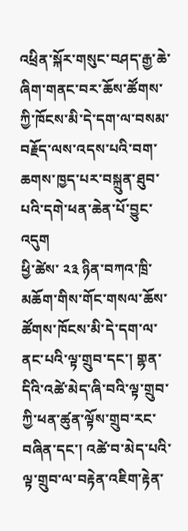འཕྲིན་སྐོར་གསུང་བཤད་རྒྱ་ཆེ་ཞིག་གནང་བར་ཆོས་ཚོགས་ཀྱི་ཁོངས་མི་དེ་དག་ལ་བསམ་བརྗོད་ལས་འདས་པའི་བག་ཆགས་ཁྱད་པར་བསྐྲུན་ཐུབ་པའི་དགེ་ཕན་ཆེན་པོ་བྱུང་འདུག
ཕྱི་ཚེས་ ༢༣ ཉིན་བཀའ་ཁྲི་མཆོག་གིས་གོང་གསལ་ཆོས་ཚོགས་ཁོངས་མི་དེ་དག་ལ་ནང་པའི་ལྟ་གྲུབ་དང་། གྷན་དིའི་འཚེ་མེད་ཞི་བའི་ལྟ་གྲུབ་ཀྱི་ཕན་ཚུན་ལྟོས་གྲུབ་རང་བཞིན་དང་། འཚེ་བ་མེད་པའི་ལྟ་གྲུབ་ལ་བརྟེན་འཇིག་རྟེན་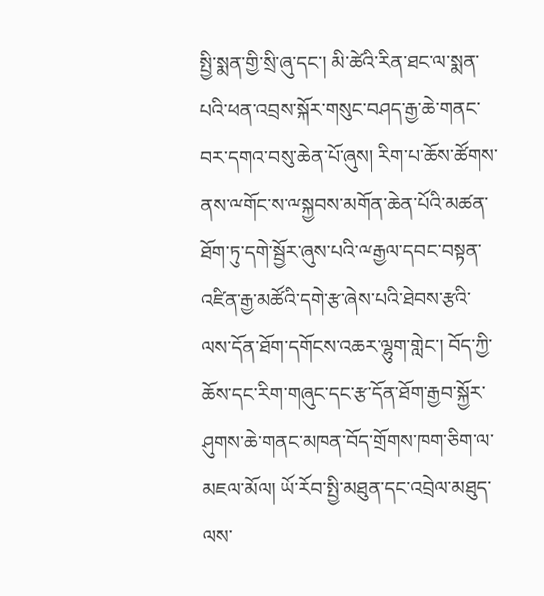སྤྱི་སྨན་གྱི་སྲི་ཞུ་དང་། མི་ཚེའི་རིན་ཐང་ལ་སྨན་པའི་ཕན་འབྲས་སྐོར་གསུང་བཤད་རྒྱ་ཆེ་གནང་བར་དགའ་བསུ་ཆེན་པོ་ཞུས། རིག་པ་ཆོས་ཚོགས་ནས་ྋགོང་ས་ྋསྐྱབས་མགོན་ཆེན་པོའི་མཚན་ཐོག་ཏུ་དགེ་སྦྱོར་ཞུས་པའི་ྋརྒྱལ་དབང་བསྟན་འཛིན་རྒྱ་མཚོའི་དགེ་རྩ་ཞེས་པའི་ཐེབས་རྩའི་ལས་དོན་ཐོག་དགོངས་འཆར་ལྷུག་གླེང་། བོད་ཀྱི་ཆོས་དང་རིག་གཞུང་དང་རྩ་དོན་ཐོག་རྒྱབ་སྐྱོར་ཤུགས་ཆེ་གནང་མཁན་བོད་གྲོགས་ཁག་ཅིག་ལ་མཇལ་མོལ། ཡོ་རོབ་སྤྱི་མཐུན་དང་འབྲེལ་མཐུད་ལས་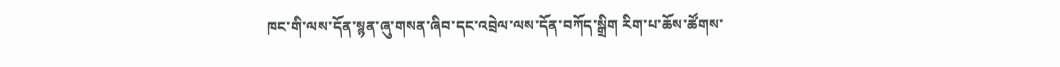ཁང་གི་ལས་དོན་སྙན་ཞུ་གསན་ཞིབ་དང་འབྲེལ་ལས་དོན་བཀོད་སྒྲིག རིག་པ་ཆོས་ཚོགས་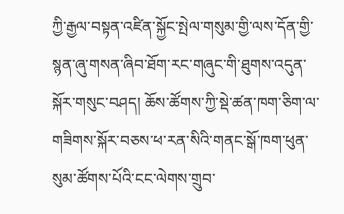ཀྱི་རྒྱལ་བསྟན་འཛིན་སྐྱོང་སྤེལ་གསུམ་གྱི་ལས་དོན་གྱི་སྙན་ཞུ་གསན་ཞིབ་ཐོག་རང་གཞུང་གི་ཐུགས་འདུན་སྐོར་གསུང་བཤད། ཆོས་ཚོགས་ཀྱི་སྡེ་ཚན་ཁག་ཅིག་ལ་གཟིགས་སྐོར་བཅས་ཕ་རན་སིའི་གནང་སྒོ་ཁག་ཕུན་སུམ་ཚོགས་པོའི་ངང་ལེགས་གྲུབ་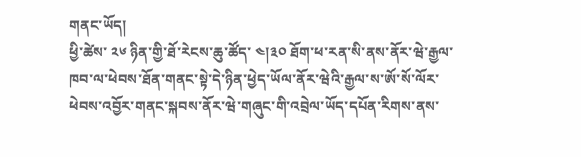གནང་ཡོད།
ཕྱི་ཚེས་ ༢༦ ཉིན་གྱི་ཐོ་རེངས་ཆུ་ཚོད་ ༤།༣༠ ཐོག་ཕ་རན་སི་ནས་ནོར་ཝེ་རྒྱལ་ཁབ་ལ་ཕེབས་ཐོན་གནང་སྟེ་དེ་ཉིན་ཕྱེད་ཡོལ་ནོར་ཝེའི་རྒྱལ་ས་ཨོ་སོ་ལོར་ཕེབས་འབྱོར་གནང་སྐབས་ནོར་ཝེ་གཞུང་གི་འབྲེལ་ཡོད་དཔོན་རིགས་ནས་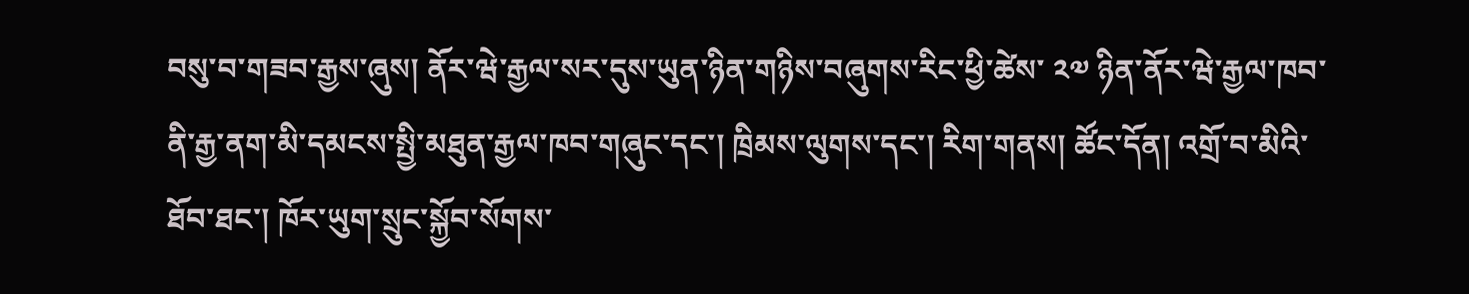བསུ་བ་གཟབ་རྒྱས་ཞུས། ནོར་ཝེ་རྒྱལ་སར་དུས་ཡུན་ཉིན་གཉིས་བཞུགས་རིང་ཕྱི་ཚེས་ ༢༧ ཉིན་ནོར་ཝེ་རྒྱལ་ཁབ་ནི་རྒྱ་ནག་མི་དམངས་སྤྱི་མཐུན་རྒྱལ་ཁབ་གཞུང་དང་། ཁྲིམས་ལུགས་དང་། རིག་གནས། ཚོང་དོན། འགྲོ་བ་མིའི་ཐོབ་ཐང་། ཁོར་ཡུག་སྲུང་སྐྱོབ་སོགས་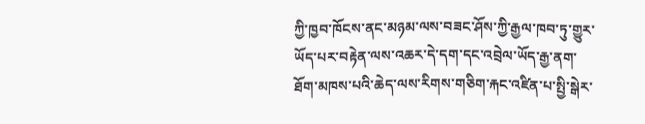ཀྱི་ཁྱབ་ཁོངས་ནང་མཉམ་ལས་བཟང་ཤོས་ཀྱི་རྒྱལ་ཁབ་ཏུ་གྱུར་ཡོད་པར་བརྟེན་ལས་འཆར་དེ་དག་དང་འབྲེལ་ཡོད་རྒྱ་ནག་ཐོག་མཁས་པའི་ཆེད་ལས་རིགས་གཅིག་རྐང་འཛིན་པ་སྤྱི་སྒེར་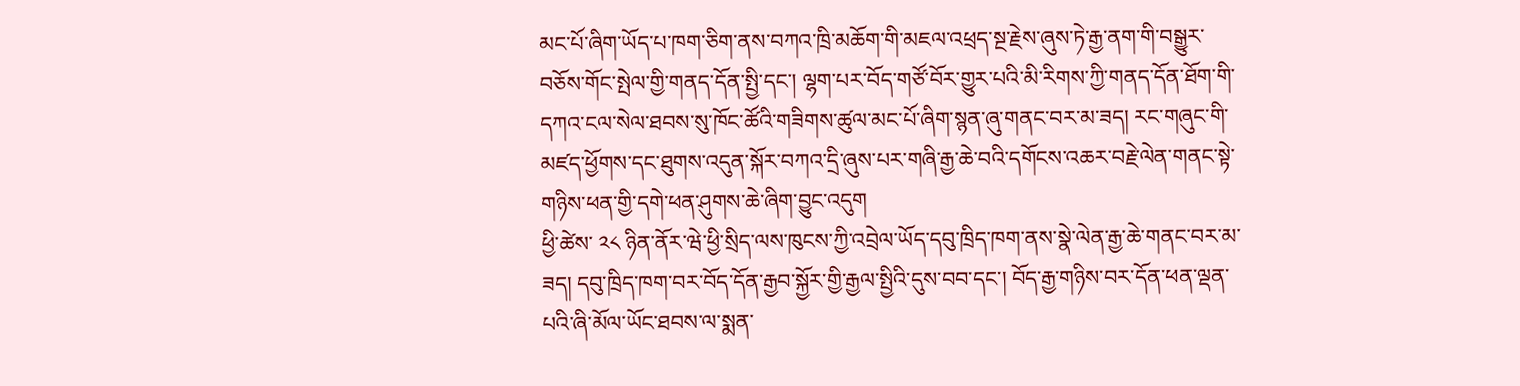མང་པོ་ཞིག་ཡོད་པ་ཁག་ཅིག་ནས་བཀའ་ཁྲི་མཆོག་གི་མཇལ་འཕྲད་སྔ་རྗེས་ཞུས་ཏེ་རྒྱ་ནག་གི་བསྒྱུར་བཅོས་གོང་སྤེལ་གྱི་གནད་དོན་སྤྱི་དང་། ལྷག་པར་བོད་གཙོ་བོར་གྱུར་པའི་མི་རིགས་ཀྱི་གནད་དོན་ཐོག་གི་དཀའ་ངལ་སེལ་ཐབས་སུ་ཁོང་ཚོའི་གཟིགས་ཚུལ་མང་པོ་ཞིག་སྙན་ཞུ་གནང་བར་མ་ཟད། རང་གཞུང་གི་མཛད་ཕྱོགས་དང་ཐུགས་འདུན་སྐོར་བཀའ་དྲི་ཞུས་པར་གཞི་རྒྱ་ཆེ་བའི་དགོངས་འཆར་བརྗེ་ལེན་གནང་སྟེ་གཉིས་ཕན་གྱི་དགེ་ཕན་ཤུགས་ཆེ་ཞིག་བྱུང་འདུག
ཕྱི་ཚེས་ ༢༨ ཉིན་ནོར་ཝེ་ཕྱི་སྲིད་ལས་ཁུངས་ཀྱི་འབྲེལ་ཡོད་དབུ་ཁྲིད་ཁག་ནས་སྣེ་ལེན་རྒྱ་ཆེ་གནང་བར་མ་ཟད། དབུ་ཁྲིད་ཁག་བར་བོད་དོན་རྒྱབ་སྐྱོར་གྱི་རྒྱལ་སྤྱིའི་དུས་བབ་དང་། བོད་རྒྱ་གཉིས་བར་དོན་ཕན་ལྡན་པའི་ཞི་མོལ་ཡོང་ཐབས་ལ་སྨན་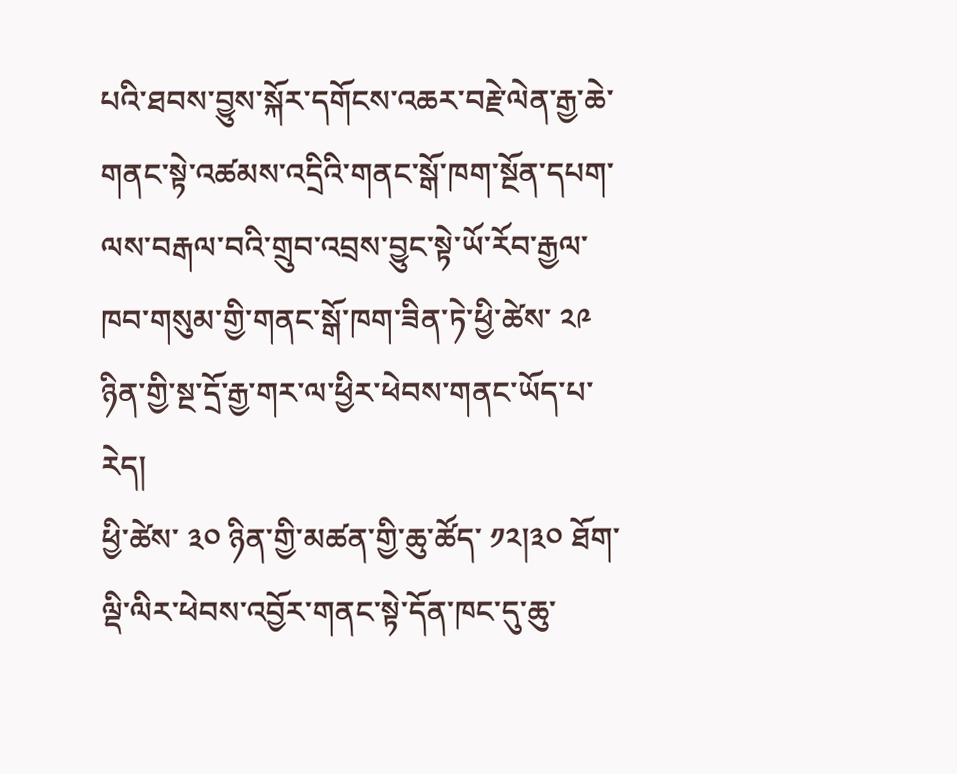པའི་ཐབས་བྱུས་སྐོར་དགོངས་འཆར་བརྗེ་ལེན་རྒྱ་ཆེ་གནང་སྟེ་འཚམས་འདྲིའི་གནང་སྒོ་ཁག་སྔོན་དཔག་ལས་བརྒལ་བའི་གྲུབ་འབྲས་བྱུང་སྟེ་ཡོ་རོབ་རྒྱལ་ཁབ་གསུམ་གྱི་གནང་སྒོ་ཁག་ཟིན་ཏེ་ཕྱི་ཚེས་ ༢༩ ཉིན་གྱི་སྔ་དྲོ་རྒྱ་གར་ལ་ཕྱིར་ཕེབས་གནང་ཡོད་པ་རེད།
ཕྱི་ཚེས་ ༣༠ ཉིན་གྱི་མཚན་གྱི་ཆུ་ཚོད་ ༡༢།༣༠ ཐོག་ལྡི་ལིར་ཕེབས་འབྱོར་གནང་སྟེ་དོན་ཁང་དུ་ཆུ་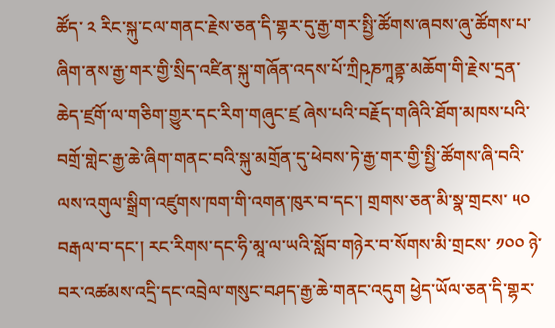ཚོད་ ༢ རིང་སྐུ་ངལ་གནང་རྗེས་ཅན་དི་གྷར་དུ་རྒྱ་གར་སྤྱི་ཚོགས་ཞབས་ཞུ་ཚོགས་པ་ཞིག་ནས་རྒྱ་གར་གྱི་སྲིད་འཛིན་སྐུ་གཞོན་འདས་པོ་ཀྲིཥ྄ཎཀཱནྟ་མཆོག་གི་རྗེས་དྲན་ཆེད་ཛྲགོ་ལ་གཅིག་གྱུར་དང་རིག་གཞུང་ཛྲ ཞེས་པའི་བརྗོད་གཞིའི་ཐོག་མཁས་པའི་བགྲོ་གླེང་རྒྱ་ཆེ་ཞིག་གནང་བའི་སྐུ་མགྲོན་དུ་ཕེབས་ཏེ་རྒྱ་གར་གྱི་སྤྱི་ཚོགས་ཞི་བའི་ལས་འགུལ་སྒྲིག་འཛུགས་ཁག་གི་འགན་ཁུར་བ་དང་། གྲགས་ཅན་མི་སྣ་གྲངས་ ༥༠ བརྒལ་བ་དང་། རང་རིགས་དང་ཧི་མཱ་ལ་ཡའི་སློབ་གཉེར་བ་སོགས་མི་གྲངས་ ༡༠༠ ཉེ་བར་འཚམས་འདྲི་དང་འབྲེལ་གསུང་བཤད་རྒྱ་ཆེ་གནང་འདུག ཕྱེད་ཡོལ་ཅན་དི་གྷར་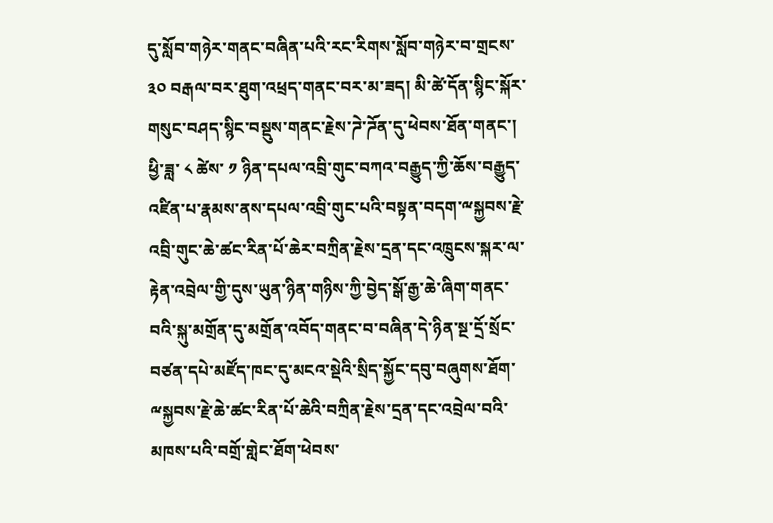དུ་སློབ་གཉེར་གནང་བཞིན་པའི་རང་རིགས་སློབ་གཉེར་བ་གྲངས་ ༣༠ བརྒལ་བར་ཐུག་འཕྲད་གནང་བར་མ་ཟད། མི་ཚེ་དོན་སྙིང་སྐོར་གསུང་བཤད་སྙིང་བསྡུས་གནང་རྗེས་ཌེ་ཌོན་དུ་ཕེབས་ཐོན་གནང་།
ཕྱི་ཟླ་ ༨ ཚེས་ ༡ ཉིན་དཔལ་འབྲི་གུང་བཀའ་བརྒྱུད་ཀྱི་ཆོས་བརྒྱུད་འཛིན་པ་རྣམས་ནས་དཔལ་འབྲི་གུང་པའི་བསྟན་བདག་ྋསྐྱབས་རྗེ་འབྲི་གུང་ཆེ་ཚང་རིན་པོ་ཆེར་བཀྲིན་རྗེས་དྲན་དང་འཁྲུངས་སྐར་ལ་རྟེན་འབྲེལ་གྱི་དུས་ཡུན་ཉིན་གཉིས་ཀྱི་བྱེད་སྒོ་རྒྱ་ཆེ་ཞིག་གནང་བའི་སྐུ་མགྲོན་དུ་མགྲོན་འབོད་གནང་བ་བཞིན་དེ་ཉིན་སྔ་དྲོ་སྲོང་བཙན་དཔེ་མཛོད་ཁང་དུ་མངའ་སྡེའི་སྲིད་སྐྱོང་དབུ་བཞུགས་ཐོག་ྋསྐྱབས་རྗེ་ཆེ་ཚང་རིན་པོ་ཆེའི་བཀྲིན་རྗེས་དྲན་དང་འབྲེལ་བའི་མཁས་པའི་བགྲོ་གླེང་ཐོག་ཕེབས་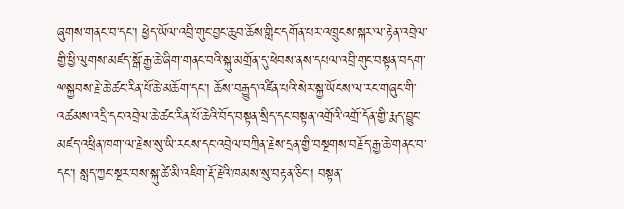ཞུགས་གནང་བ་དང་། ཕྱེད་ཡོལ་འབྲི་གུང་བྱང་ཆུབ་ཆོས་གླིང་དགོན་པར་འཁྲུངས་སྐར་ལ་རྟེན་འབྲེལ་གྱི་ཕྱི་ལུགས་མཛད་སྒོ་རྒྱ་ཆེ་ཞིག་གནང་བའི་སྐུ་མགྲོན་དུ་ཕེབས་ནས་དཔལ་འབྲི་གུང་བསྟན་བདག་ྋསྐྱབས་རྗེ་ཆེ་ཚང་རིན་པོ་ཆེ་མཆོག་དང་། ཆོས་བརྒྱུད་འཛིན་པའི་སེར་སྐྱ་ཡོངས་ལ་རང་གཞུང་གི་འཚམས་འདྲི་དང་འབྲེལ་ཆེ་ཚང་རིན་པོ་ཆེའི་བོད་བསྟན་སྲིད་དང་བསྟན་འགྲོའི་འགྲོ་དོན་གྱི་རྨད་བྱུང་མཛད་འཕྲིན་ཁག་ལ་རྗེས་སུ་ཡི་རངས་དང་འབྲེལ་བཀྲིན་རྗེས་དྲན་གྱི་བསྔགས་བརྗོད་རྒྱ་ཆེ་གནང་བ་དང་། སླད་ཀྱང་སྔར་བས་སྐུ་ཚེ་མི་འཇིག་རྡོ་རྗེའི་ཁམས་སུ་བརྟན་ཅིང་། བསྟན་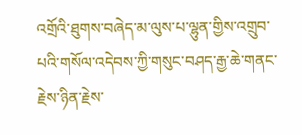འགྲོའི་ཐུགས་བཞེད་མ་ལུས་པ་ལྷུན་གྱིས་འགྲུབ་པའི་གསོལ་འདེབས་ཀྱི་གསུང་བཤད་རྒྱ་ཆེ་གནང་རྗེས་ཉིན་རྗེས་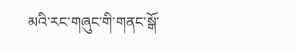མའི་རང་གཞུང་གི་གནང་སྒོ་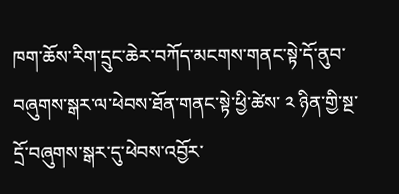ཁག་ཆོས་རིག་དྲུང་ཆེར་བཀོད་མངགས་གནང་སྟེ་དོ་ནུབ་བཞུགས་སྒར་ལ་ཕེབས་ཐོན་གནང་སྟེ་ཕྱི་ཚེས་ ༢ ཉིན་གྱི་སྔ་དྲོ་བཞུགས་སྒར་དུ་ཕེབས་འབྱོར་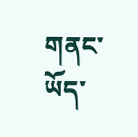གནང་ཡོད་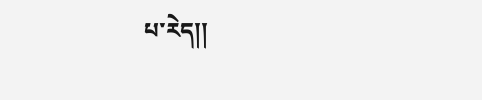པ་རེད།།